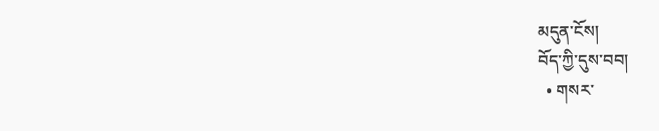མདུན་ངོས།
བོད་ཀྱི་དུས་བབ།
  • གསར་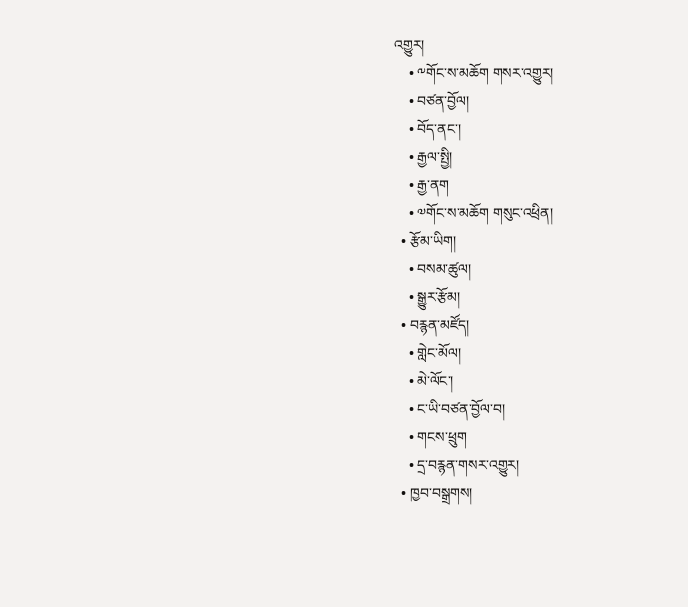འགྱུར།
    • ༸གོང་ས་མཆོག གསར་འགྱུར།
    • བཙན་བྱོལ།
    • བོད་ནང་།
    • རྒྱལ་སྤྱི།
    • རྒྱ་ནག
    • ༧གོང་ས་མཆོག གསུང་འཕྲིན།
  • རྩོམ་ཡིག།
    • བསམ་ཚུལ།
    • སྒྱུར་རྩོམ།
  • བརྙན་མཛོད།
    • གླེང་མོལ།
    • མེ་ལོང་།
    • ང་ཡི་བཙན་བྱོལ་བ།
    • གངས་ཕྲུག
    • དྲ་བརྙན་གསར་འགྱུར།
  • ཁྱབ་བསྒྲགས།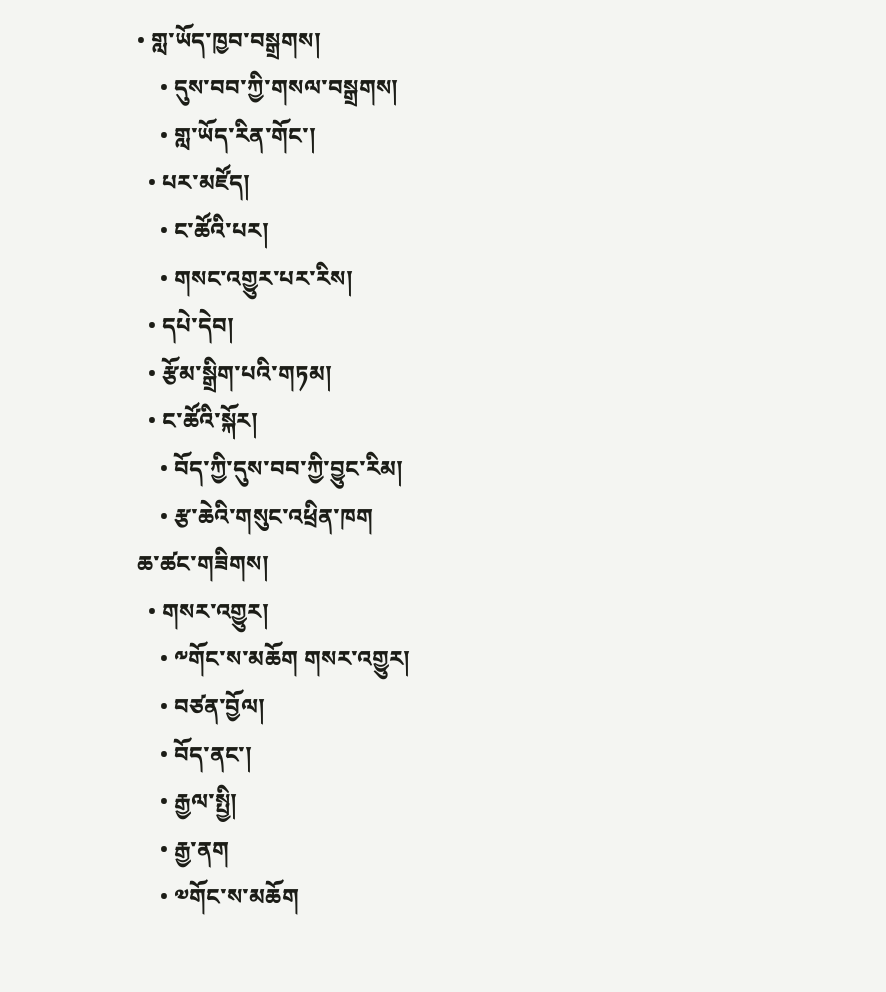• གླ་ཡོད་ཁྱབ་བསྒྲགས།
    • དུས་བབ་ཀྱི་གསལ་བསྒྲགས།
    • གླ་ཡོད་རིན་གོང་།
  • པར་མཛོད།
    • ང་ཚོའི་པར།
    • གསང་འགྱུར་པར་རིས།
  • དཔེ་དེབ།
  • རྩོམ་སྒྲིག་པའི་གཏམ།
  • ང་ཚོའི་སྐོར།
    • བོད་ཀྱི་དུས་བབ་ཀྱི་བྱུང་རིམ།
    • རྩ་ཆེའི་གསུང་འཕྲིན་ཁག
ཆ་ཚང་གཟིགས།
  • གསར་འགྱུར།
    • ༸གོང་ས་མཆོག གསར་འགྱུར།
    • བཙན་བྱོལ།
    • བོད་ནང་།
    • རྒྱལ་སྤྱི།
    • རྒྱ་ནག
    • ༧གོང་ས་མཆོག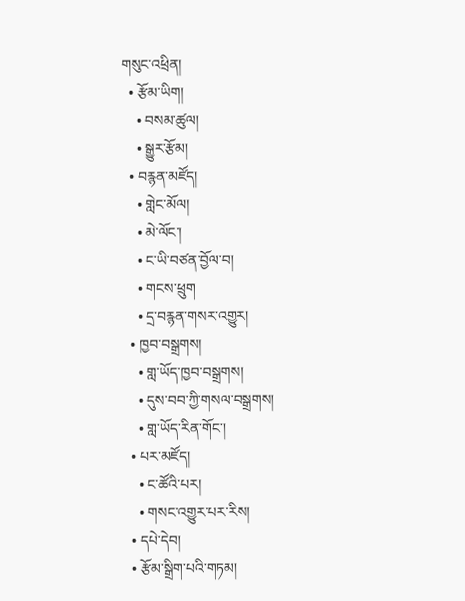གསུང་འཕྲིན།
  • རྩོམ་ཡིག།
    • བསམ་ཚུལ།
    • སྒྱུར་རྩོམ།
  • བརྙན་མཛོད།
    • གླེང་མོལ།
    • མེ་ལོང་།
    • ང་ཡི་བཙན་བྱོལ་བ།
    • གངས་ཕྲུག
    • དྲ་བརྙན་གསར་འགྱུར།
  • ཁྱབ་བསྒྲགས།
    • གླ་ཡོད་ཁྱབ་བསྒྲགས།
    • དུས་བབ་ཀྱི་གསལ་བསྒྲགས།
    • གླ་ཡོད་རིན་གོང་།
  • པར་མཛོད།
    • ང་ཚོའི་པར།
    • གསང་འགྱུར་པར་རིས།
  • དཔེ་དེབ།
  • རྩོམ་སྒྲིག་པའི་གཏམ།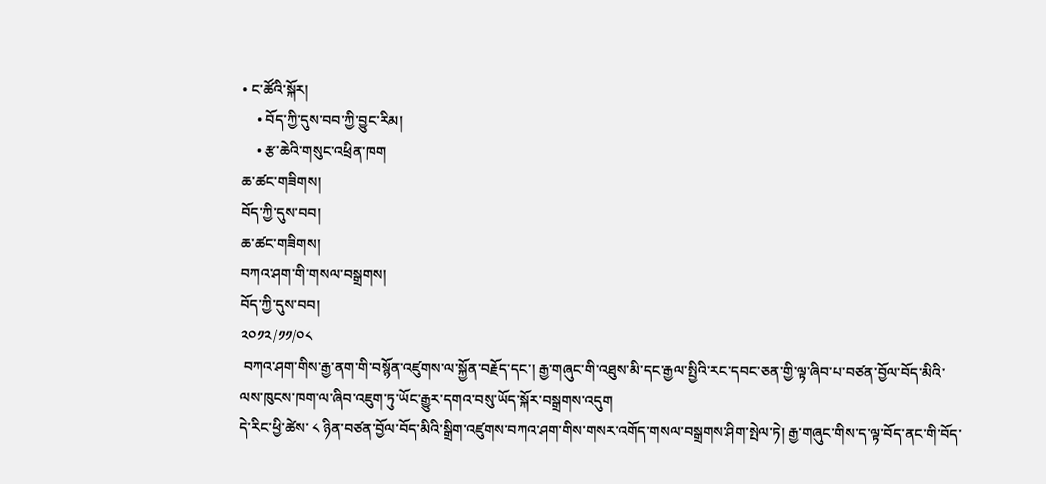• ང་ཚོའི་སྐོར།
    • བོད་ཀྱི་དུས་བབ་ཀྱི་བྱུང་རིམ།
    • རྩ་ཆེའི་གསུང་འཕྲིན་ཁག
ཆ་ཚང་གཟིགས།
བོད་ཀྱི་དུས་བབ།
ཆ་ཚང་གཟིགས།
བཀའ་ཤག་གི་གསལ་བསྒྲགས།
བོད་ཀྱི་དུས་བབ།
༢༠༡༢/༡༡/༠༨
 བཀའ་ཤག་གིས་རྒྱ་ནག་གི་བསྙོན་འཛུགས་ལ་སྐྱོན་བརྗོད་དང་། རྒྱ་གཞུང་གི་འཐུས་མི་དང་རྒྱལ་སྤྱིའི་རང་དབང་ཅན་གྱི་ལྟ་ཞིབ་པ་བཙན་བྱོལ་བོད་མིའི་ལས་ཁུངས་ཁག་ལ་ཞིབ་འཇུག་ཏུ་ཡོང་རྒྱུར་དགའ་བསུ་ཡོད་སྐོར་བསྒྲགས་འདུག
དེ་རིང་ཕྱི་ཚེས་ ༨ ཉིན་བཙན་བྱོལ་བོད་མིའི་སྒྲིག་འཛུགས་བཀའ་ཤག་གིས་གསར་འགོད་གསལ་བསྒྲགས་ཤིག་སྤེལ་ཏེ། རྒྱ་གཞུང་གིས་ད་ལྟ་བོད་ནང་གི་བོད་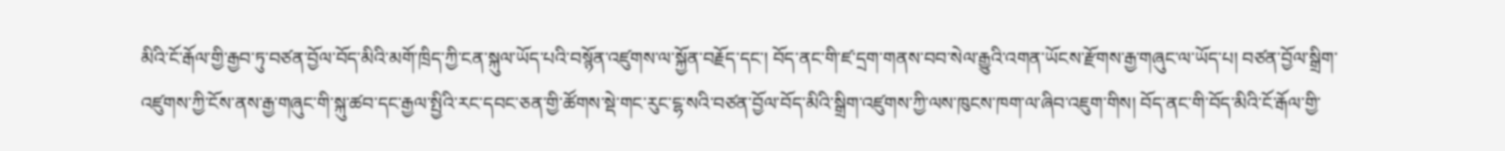མིའི་ངོ་རྒོལ་གྱི་རྒྱབ་ཏུ་བཙན་བྱོལ་བོད་མིའི་མགོ་ཁྲིད་ཀྱི་ངན་སྐུལ་ཡོད་པའི་བསྙོན་འཛུགས་ལ་སྐྱོན་བརྗོད་དང་། བོད་ནང་གི་ཛ་དྲག་གནས་བབ་སེལ་རྒྱུའི་འགན་ཡོངས་རྫོགས་རྒྱ་གཞུང་ལ་ཡོད་པ། བཙན་བྱོལ་སྒྲིག་འཛུགས་ཀྱི་ངོས་ནས་རྒྱ་གཞུང་གི་སྐུ་ཚབ་དང་རྒྱལ་སྤྱིའི་རང་དབང་ཅན་གྱི་ཚོགས་སྡེ་གང་རུང་ངྷ་སའི་བཙན་བྱོལ་བོད་མིའི་སྒྲིག་འཛུགས་ཀྱི་ལས་ཁུངས་ཁག་ལ་ཞིབ་འཇུག་གིས། བོད་ནང་གི་བོད་མིའི་ངོ་རྒོལ་གྱི་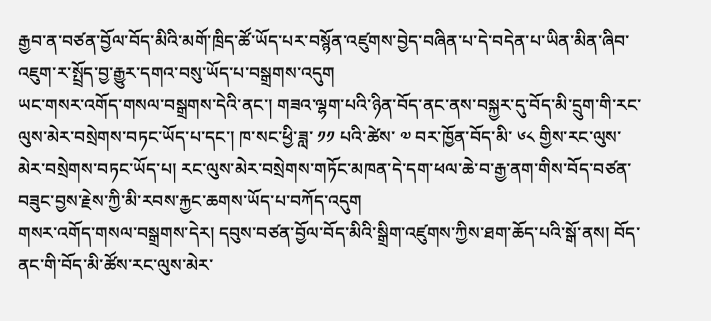རྒྱབ་ན་བཙན་བྱོལ་བོད་མིའི་མགོ་ཁྲིད་ཚོ་ཡོད་པར་བསྙོན་འཛུགས་བྱེད་བཞིན་པ་དེ་བདེན་པ་ཡིན་མིན་ཞིབ་འཇུག་ར་སྤྲོད་བྱ་རྒྱུར་དགའ་བསུ་ཡོད་པ་བསྒྲགས་འདུག
ཡང་གསར་འགོད་གསལ་བསྒྲགས་དེའི་ནང་། གཟའ་ལྷག་པའི་ཉིན་བོད་ནང་ནས་བསྐྱར་དུ་བོད་མི་དྲུག་གི་རང་ལུས་མེར་བསྲེགས་བཏང་ཡོད་པ་དང་། ཁ་སང་ཕྱི་ཟླ་ ༡༡ པའི་ཚེས་ ༧ བར་ཁྱོན་བོད་མི་ ༦༨ གྱིས་རང་ལུས་མེར་བསྲེགས་བཏང་ཡོད་པ། རང་ལུས་མེར་བསྲེགས་གཏོང་མཁན་དེ་དག་ཕལ་ཆེ་བ་རྒྱ་ནག་གིས་བོད་བཙན་བཟུང་བྱས་རྗེས་ཀྱི་མི་རབས་རྐྱང་ཆགས་ཡོད་པ་བཀོད་འདུག
གསར་འགོད་གསལ་བསྒྲགས་དེར། དབུས་བཙན་བྱོལ་བོད་མིའི་སྒྲིག་འཛུགས་ཀྱིས་ཐག་ཆོད་པའི་སྒོ་ནས། བོད་ནང་གི་བོད་མི་ཚོས་རང་ལུས་མེར་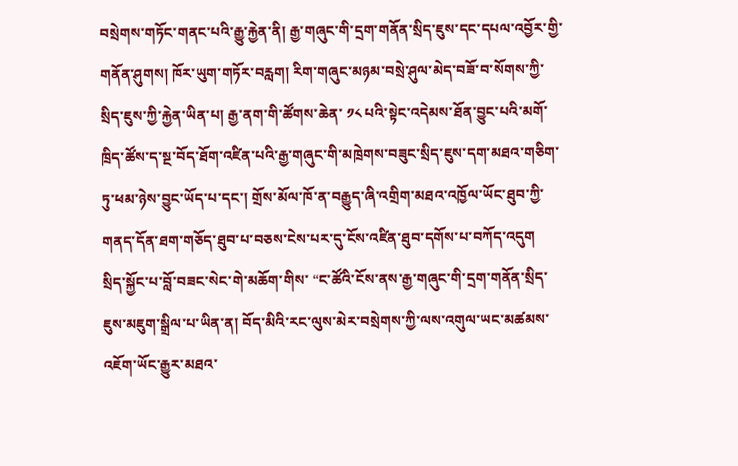བསྲེགས་གཏོང་གནང་པའི་རྒྱུ་རྐྱེན་ནི། རྒྱ་གཞུང་གི་དྲག་གནོན་སྲིད་ཇུས་དང་དཔལ་འབྱོར་གྱི་གནོན་ཤུགས། ཁོར་ཡུག་གཏོར་བརླག། རིག་གཞུང་མཉམ་བསྲེ་ཤུལ་མེད་བཟོ་བ་སོགས་ཀྱི་སྲིད་ཇུས་ཀྱི་རྐྱེན་ཡིན་པ། རྒྱ་ནག་གི་ཚོགས་ཆེན་ ༡༨ པའི་སྟེང་འདེམས་ཐོན་བྱུང་པའི་མགོ་ཁྲིད་ཚོས་ད་སྔ་བོད་ཐོག་འཛིན་པའི་རྒྱ་གཞུང་གི་མཁྲེགས་བཟུང་སྲིད་ཇུས་དག་མཐའ་གཅིག་ཏུ་ཕམ་ཉེས་བྱུང་ཡོད་པ་དང་། གྲོས་མོལ་ཁོ་ན་བརྒྱུད་ཞི་འགྲིག་མཐའ་འཁྱོལ་ཡོང་ཐུབ་ཀྱི་གནད་དོན་ཐག་གཅོད་ཐུབ་པ་བཅས་ངེས་པར་དུ་ངོས་འཛིན་ཐུབ་དགོས་པ་བཀོད་འདུག
སྲིད་སྐྱོང་པ་བློ་བཟང་སེང་གེ་མཆོག་གིས་ “ང་ཚོའི་ངོས་ནས་རྒྱ་གཞུང་གི་དྲག་གནོན་སྲིད་ཇུས་མཇུག་སྒྲིལ་པ་ཡིན་ན། བོད་མིའི་རང་ལུས་མེར་བསྲེགས་ཀྱི་ལས་འགུལ་ཡང་མཚམས་འཇོག་ཡོང་རྒྱུར་མཐའ་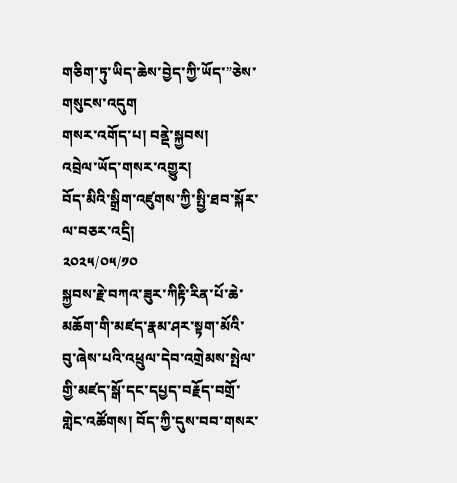གཅིག་ཏུ་ཡིད་ཆེས་བྱེད་ཀྱི་ཡོད་”ཅེས་གསུངས་འདུག
གསར་འགོད་པ། བནྡེ་སྐྱབས།
འབྲེལ་ཡོད་གསར་འགྱུར།
བོད་མིའི་སྒྲིག་འཛུགས་ཀྱི་སྤྱི་ཐབ་སྐོར་ལ་བཅར་འདྲི།
༢༠༢༥/༠༥/༡༠
སྐྱབས་རྗེ་བཀའ་ཟུར་ཀིརྟི་རིན་པོ་ཆེ་མཆོག་གི་མཛད་རྣམ་ཤར་སྟག་མོའི་བུ་ཞེས་པའི་འཕྲུལ་དེབ་འགྲེམས་སྤེལ་གྱི་མཛད་སྒོ་དང་དཔྱད་བརྗོད་བགྲོ་གླེང་འཚོགས། བོད་ཀྱི་དུས་བབ་གསར་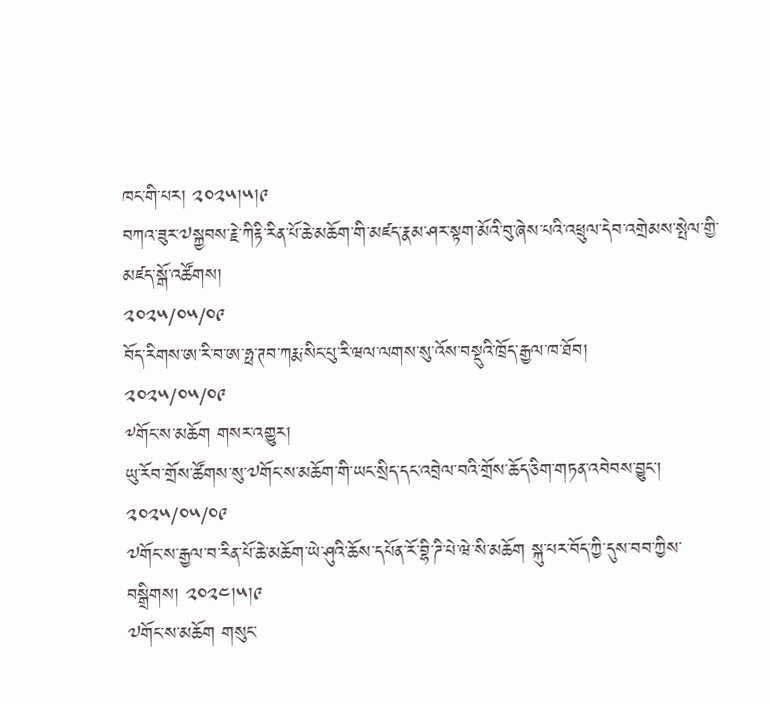ཁང་གི་པར། ༢༠༢༥།༥།༩
བཀའ་ཟུར་༧སྐྱབས་རྗེ་ཀིརྟི་རིན་པོ་ཆེ་མཆོག་གི་མཛད་རྣམ་ཤར་སྟག་མོའི་བུ་ཞེས་པའི་འཕྲུལ་དེབ་འགྲེམས་སྤེལ་གྱི་མཛད་སྒོ་འཚོགས།
༢༠༢༥/༠༥/༠༩
བོད་རིགས་ཨ་རི་བ་ཨ་ཧྥ་ཊབ་ཀརྨ་སིང་པུ་རི་ཝལ་ལགས་སུ་འོས་བསྡུའི་ཁྲོད་རྒྱལ་ཁ་ཐོབ།
༢༠༢༥/༠༥/༠༩
༸གོང་ས་མཆོག གསར་འགྱུར།
ཡུ་རོབ་གྲོས་ཚོགས་སུ་༧གོང་ས་མཆོག་གི་ཡང་སྲིད་དང་འབྲེལ་བའི་གྲོས་ཆོད་ཅིག་གཏན་འབེབས་བྱུང་།
༢༠༢༥/༠༥/༠༩
༧གོང་ས་རྒྱལ་བ་རིན་པོ་ཆེ་མཆོག་ཡེ་ཤུའི་ཆོས་དཔོན་རོ་བྷི་ཌི་པེ་ཝེ་སི་མཆོག སྐུ་པར་བོད་ཀྱི་དུས་བབ་ཀྱིས་བསྒྲིགས། ༢༠༢༤།༥།༩
༧གོང་ས་མཆོག གསུང་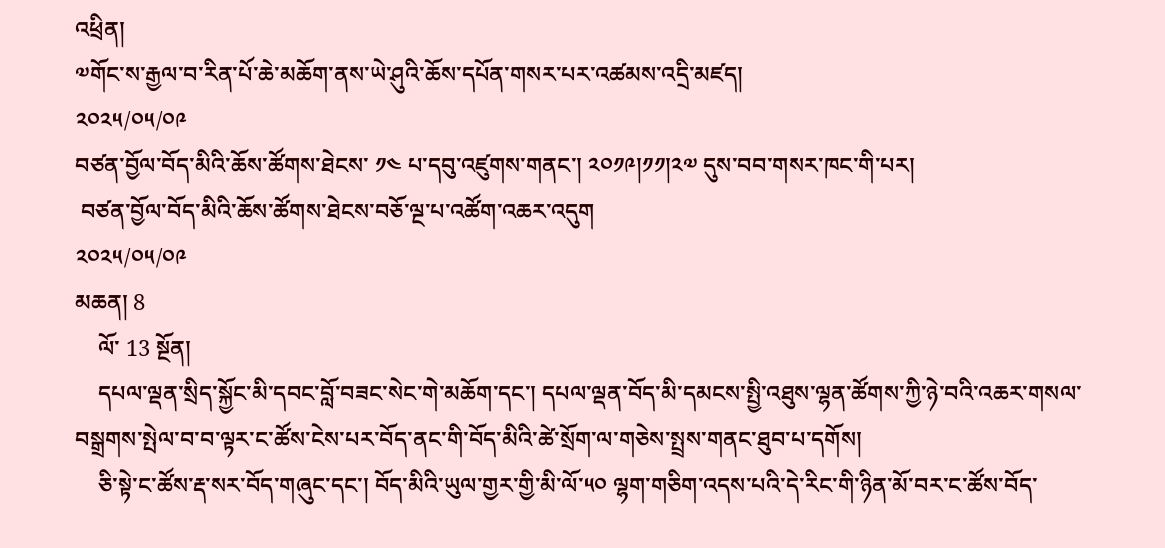འཕྲིན།
༧གོང་ས་རྒྱལ་བ་རིན་པོ་ཆེ་མཆོག་ནས་ཡེ་ཤུའི་ཆོས་དཔོན་གསར་པར་འཚམས་འདྲི་མཛད།
༢༠༢༥/༠༥/༠༩
བཙན་བྱོལ་བོད་མིའི་ཆོས་ཚོགས་ཐེངས་ ༡༤ པ་དབུ་འཛུགས་གནང་། ༢༠༡༩།༡༡།༢༧ དུས་བབ་གསར་ཁང་གི་པར།
 བཙན་བྱོལ་བོད་མིའི་ཆོས་ཚོགས་ཐེངས་བཅོ་ལྔ་པ་འཚོག་འཆར་འདུག
༢༠༢༥/༠༥/༠༩
མཆན། 8
    ལོ་ 13 སྔོན།
    དཔལ་ལྡན་སྲིད་སྐྱོང་མི་དབང་བློ་བཟང་སེང་གེ་མཆོག་དང་། དཔལ་ལྡན་བོད་མི་དམངས་སྤྱི་འཐུས་ལྷན་ཚོགས་ཀྱི་ཉེ་བའི་འཆར་གསལ་བསྒྲགས་སྤེལ་བ་བ་ལྟར་ང་ཚོས་ངེས་པར་བོད་ནང་གི་བོད་མིའི་ཚེ་སྲོག་ལ་གཅེས་སྤྲས་གནང་ཐུབ་པ་དགོས།
    ཅི་སྟེ་ང་ཚོས་རྡ་སར་བོད་གཞུང་དང་། བོད་མིའི་ཡུལ་གྱར་གྱི་མི་ལོ་༥༠ ལྷག་གཅིག་འདས་པའི་དེ་རིང་གི་ཉིན་མོ་བར་ང་ཚོས་བོད་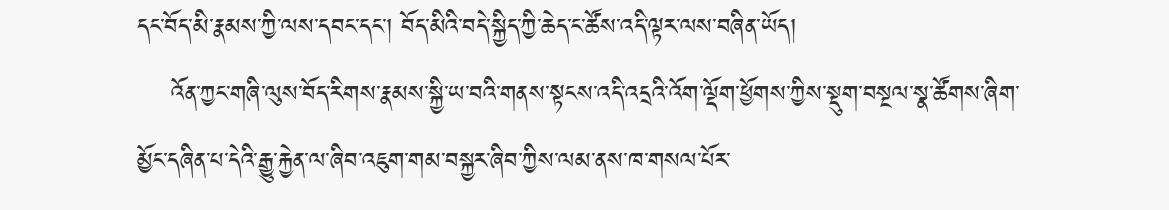དང་བོད་མི་རྣམས་ཀྱི་ལས་དབང་དང་། བོད་མིའི་བདེ་སྐྱིད་ཀྱི་ཆེད་ང་ཚོས་འདི་ལྟར་ལས་བཞིན་ཡོད།
    འོན་ཀྱང་གཞི་ལུས་བོད་རིགས་རྣམས་སྐྱི་ཡ་བའི་གནས་སྟངས་འདི་འདྲའི་འོག་ལྡོག་ཕྱོགས་ཀྱིས་སྡུག་བསྔལ་སྣ་ཚོགས་ཞིག་མྱོང་དཞིན་པ་དེའི་རྒྱུ་རྐྱེན་ལ་ཞིབ་འཇུག་གམ་བསྐྱར་ཞིབ་ཀྱིས་ལམ་ནས་ཁ་གསལ་པོར་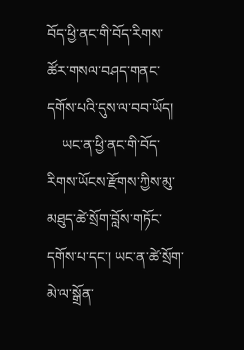བོད་ཕྱི་ནང་གི་བོད་རིགས་ཚོར་གསལ་བཤད་གནང་དགོས་པའི་དུས་ལ་བབ་ཡོད།
    ཡང་ན་ཕྱི་ནང་གི་བོད་རིགས་ཡོངས་རྫོགས་ཀྱིས་མུ་མཐུད་ཚེ་སྲོག་བློས་གཏོང་དགོས་པ་དང་། ཡང་ན་ཚེ་སྲོག་མེ་ལ་སྒྲོན་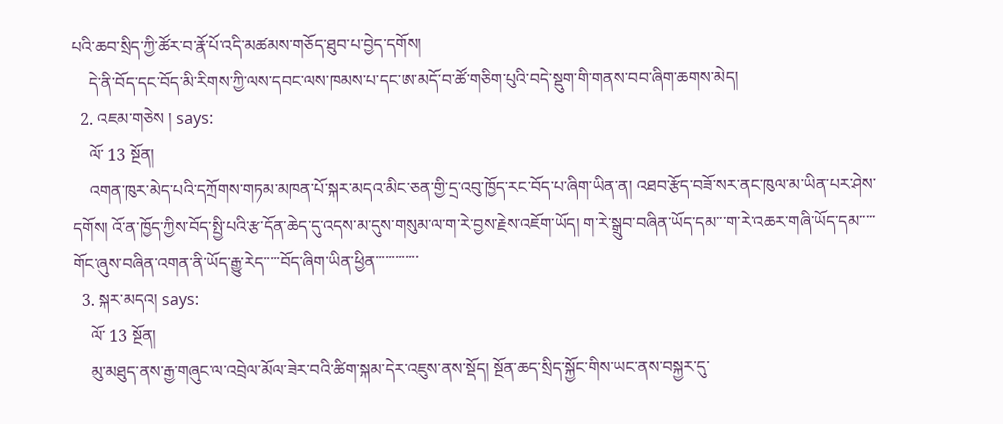པའི་ཆབ་སྲིད་ཀྱི་ཚོར་བ་རྣོ་པོ་འདི་མཚམས་གཅོད་ཐུབ་པ་བྱེད་དགོས།
    དེ་ནི་བོད་དང་བོད་མི་རིགས་ཀྱི་ལས་དབང་ལས་ཁམས་པ་དང་ཨ་མདོ་བ་ཚོ་གཅིག་པུའི་བདེ་སྡུག་གི་གནས་བབ་ཞིག་ཆགས་མེད།
  2. འཇམ་གཅེས ། says:
    ལོ་ 13 སྔོན།
    འགན་ཁུར་མེད་པའི་དཀྲོགས་གཏམ་མཁན་པོ་སྐར་མདའ་མིང་ཅན་གྱི་དྲ་འབུ་ཁྱོད་རང་བོད་པ་ཞིག་ཡིན་ན། འཐབ་རྩོད་བཟོ་སར་ནང་ཁུལ་མ་ཡིན་པར་ཤེས་དགོས། འོ་ན་ཁྱོད་ཀྱིས་བོད་སྤྱི་པའི་རྩ་དོན་ཆེད་དུ་འདས་མ་དུས་གསུམ་ལ་ག་རེ་བྱས་རྗེས་འཇོག་ཡོད། ག་རེ་སྒྲུབ་བཞིན་ཡོད་དམ་་་ག་རེ་འཆར་གཞི་ཡོད་དམ་་་་་གོང་ཞུས་བཞིན་འགན་ནི་ཡོད་རྒྱུ་རེད་་་་་བོད་ཞིག་ཡིན་ཕྱིན་་་་་་་་་་་་་
  3. སྐར་མདའ། says:
    ལོ་ 13 སྔོན།
    མུ་མཐུད་ནས་རྒྱ་གཞུང་ལ་འབྲེལ་མོལ་ཟེར་བའི་ཚིག་སྐམ་དེར་འཇུས་ནས་སྡོད། སྔོན་ཆད་སྲིད་སྐྱོང་གིས་ཡང་ནས་བསྐྱར་དུ་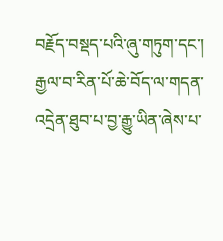བརྗོད་བསྡད་པའི་ཞུ་གཏུག་དང་། རྒྱལ་བ་རིན་པོ་ཆེ་བོད་ལ་གདན་འདྲེན་ཐུབ་པ་བྱ་རྒྱུ་ཡིན་ཞེས་པ་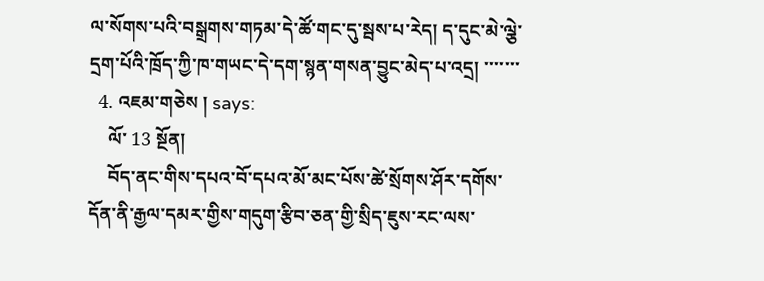ལ་སོགས་པའི་བསྒྲགས་གཏམ་དེ་ཚོ་གང་དུ་སྦས་པ་རེད། ད་དུང་མེ་ལྕེ་དྲག་པོའི་ཁྲོད་ཀྱི་ཁ་གཡང་དེ་དག་སྙན་གསན་བྱུང་མེད་པ་འདྲ། ་་་་་་་
  4. འཇམ་གཅེས ། says:
    ལོ་ 13 སྔོན།
    བོད་ནང་གིས་དཔའ་བོ་དཔའ་མོ་མང་པོས་ཚེ་སྲོགས་ཤོར་དགོས་དོན་ནི་རྒྱལ་དམར་གྱིས་གདུག་རྩིབ་ཅན་གྱི་སྲིད་ཇུས་རང་ལས་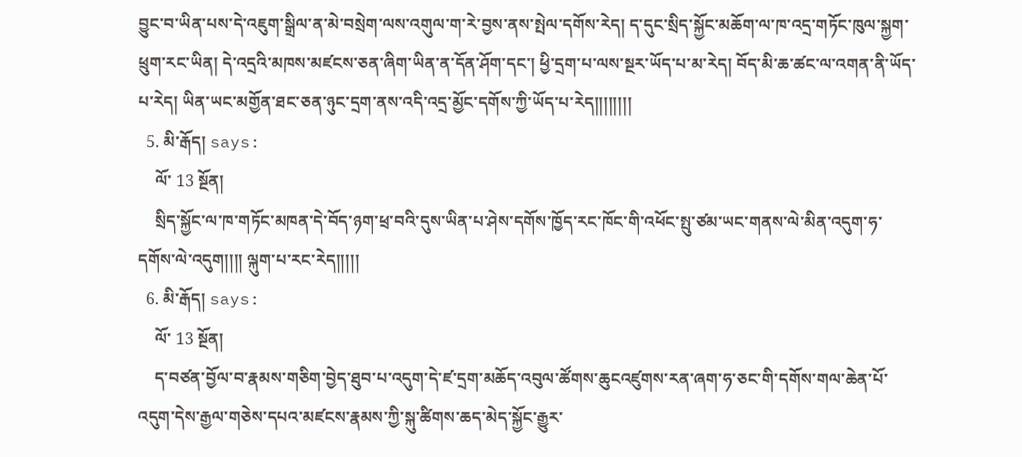བྱུང་བ་ཡིན་པས་དེ་འཇུག་སྒྲིལ་ན་མེ་བསྲེག་ལས་འགུལ་ག་རེ་བྱས་ནས་སྤེལ་དགོས་རེད། ད་དུང་སྲིད་སྐྱོང་མཆོག་ལ་ཁ་འདྲ་གཏོང་ཁུལ་སྐྱག་ཕྲུག་རང་ཡིན། དེ་འདྲའི་མཁས་མཛངས་ཅན་ཞིག་ཡིན་ན་དོན་ཤོག་དང་། ཕྱི་དྲག་པ་ལས་སྔར་ཡོད་པ་མ་རེད། བོད་མི་ཆ་ཚང་ལ་འགན་ནི་ཡོད་པ་རེད། ཡིན་ཡང་མགྱོན་ཐང་ཅན་ཉུང་དྲག་ནས་འདི་འདྲ་མྱོང་དགོས་ཀྱི་ཡོད་པ་རེད།།།།།།།།
  5. མི་རྒོད། says:
    ལོ་ 13 སྔོན།
    སྲིད་སྐྱོང་ལ་ཁ་གཏོང་མཁན་དེ་བོད་ཉག་ཕྲ་བའི་དུས་ཡིན་པ་ཤེས་དགོས་ཁྱོད་རང་ཁོང་གི་འཕོང་སྤུ་ཙམ་ཡང་གནས་ལེ་མིན་འདུག་ཧ་དགོས་ལེ་འདུག།།།། ལྐུག་པ་རང་རེད།།།།།
  6. མི་རྒོད། says:
    ལོ་ 13 སྔོན།
    ད་བཙན་བྱོལ་བ་རྣམས་གཅིག་བྱེད་ཐུབ་པ་འདུག་དེ་ཛ་དྲག་མཆོད་འབུལ་ཚོགས་ཆུངའཛུགས་རན་ཞག་ཧ་ཅང་གི་དགོས་གལ་ཆེན་པོ་འདུག་དེས་རྒྱལ་གཅེས་དཔའ་མཛངས་རྣམས་ཀྱི་སྐུ་ཚིགས་ཆད་མེད་སྐྱོང་རྒྱུར་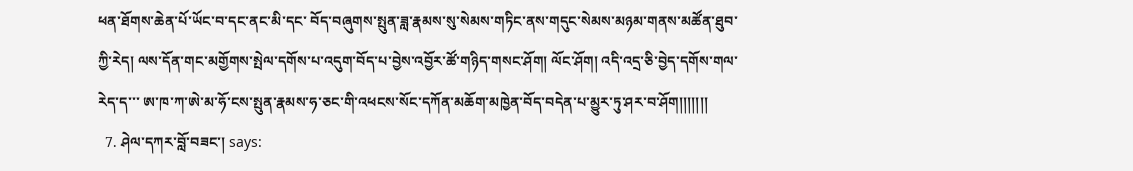ཕན་ཐོགས་ཆེན་པོ་ཡོང་བ་དང་ནང་མི་དང་ བོད་བཞུགས་སྤུན་ཟླ་རྣམས་སུ་སེམས་གཏིང་ནས་གདུང་སེམས་མཉམ་གནས་མཚོན་ཐུབ་ཀྱི་རེད། ལས་དོན་གང་མགྱོགས་སྤེལ་དགོས་པ་འདུག་བོད་པ་བྱེས་འབྱོར་ཚོ་གཉིད་གསང་ཤོག། ལོང་ཤོག། འདི་འདྲ་ཅི་བྱེད་དགོས་གལ་རེད་ད་་་ ཨ་ཁ་ཀ་ཨེ་མ་ཧོ་ངས་སྤུན་རྣམས་ཧ་ཅང་གི་འཕངས་སོང་དཀོན་མཆོག་མཁྱེན་བོད་བདེན་པ་མྱུར་ཏུ་ཤར་བ་ཤོག།།།།།།།
  7. ཤེལ་དཀར་བློ་བཟང་། says: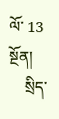ལོ་ 13 སྔོན།
    སྲིད་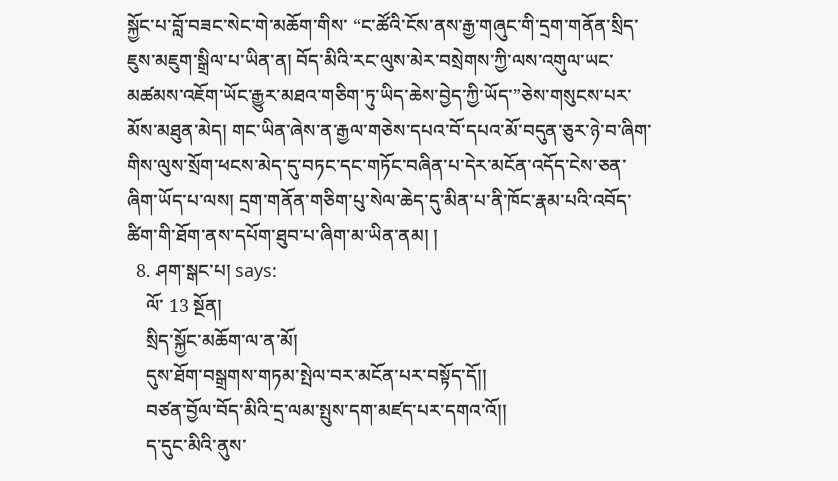སྐྱོང་པ་བློ་བཟང་སེང་གེ་མཆོག་གིས་ “ང་ཚོའི་ངོས་ནས་རྒྱ་གཞུང་གི་དྲག་གནོན་སྲིད་ཇུས་མཇུག་སྒྲིལ་པ་ཡིན་ན། བོད་མིའི་རང་ལུས་མེར་བསྲེགས་ཀྱི་ལས་འགུལ་ཡང་མཚམས་འཇོག་ཡོང་རྒྱུར་མཐའ་གཅིག་ཏུ་ཡིད་ཆེས་བྱེད་ཀྱི་ཡོད་”ཅེས་གསུངས་པར་མོས་མཐུན་མེད། གང་ཡིན་ཞེས་ན་རྒྱལ་གཅེས་དཔའ་བོ་དཔའ་མོ་བདུན་ཅུར་ཉེ་བ་ཞིག་གིས་ལུས་སྲོག་ཕངས་མེད་དུ་བཏང་དང་གཏོང་བཞིན་པ་དེར་མངོན་འདོད་ངེས་ཅན་ཞིག་ཡོད་པ་ལས། དྲག་གནོན་གཅིག་པུ་སེལ་ཆེད་དུ་མིན་པ་ནི་ཁོང་རྣམ་པའི་འབོད་ཚིག་གི་ཐོག་ནས་དཔོག་ཐུབ་པ་ཞིག་མ་ཡིན་ནམ། །
  8. ཤག་སྒང་པ། says:
    ལོ་ 13 སྔོན།
    སྲིད་སྐྱོང་མཆོག་ལ་ན་མོ།
    དུས་ཐོག་བསྒྲགས་གཏམ་སྤེལ་བར་མངོན་པར་བསྟོད་དོ།།
    བཙན་བྱོལ་བོད་མིའི་དྲ་ལམ་སྤུས་དག་མཛད་པར་དགའ་འོ།།
    ད་དུང་མིའི་ནུས་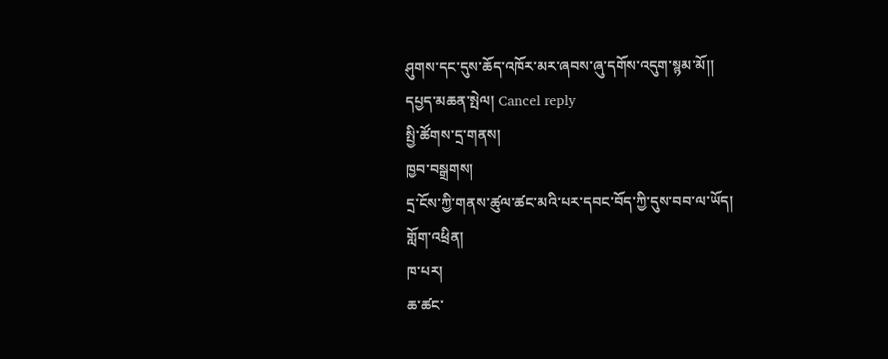ཤུགས་དང་དུས་ཆོད་འཁོར་མར་ཞབས་ཞུ་དགོས་འདུག་སྙམ་མོ།།
དཔྱད་མཆན་སྤེལ། Cancel reply
སྤྱི་ཚོགས་དྲ་གནས།
ཁྱབ་བསྒྲགས།
དྲ་ངོས་ཀྱི་གནས་ཚུལ་ཚང་མའི་པར་དབང་བོད་ཀྱི་དུས་བབ་ལ་ཡོད།
གློག་འཕྲིན།
ཁ་པར།
ཆ་ཚང་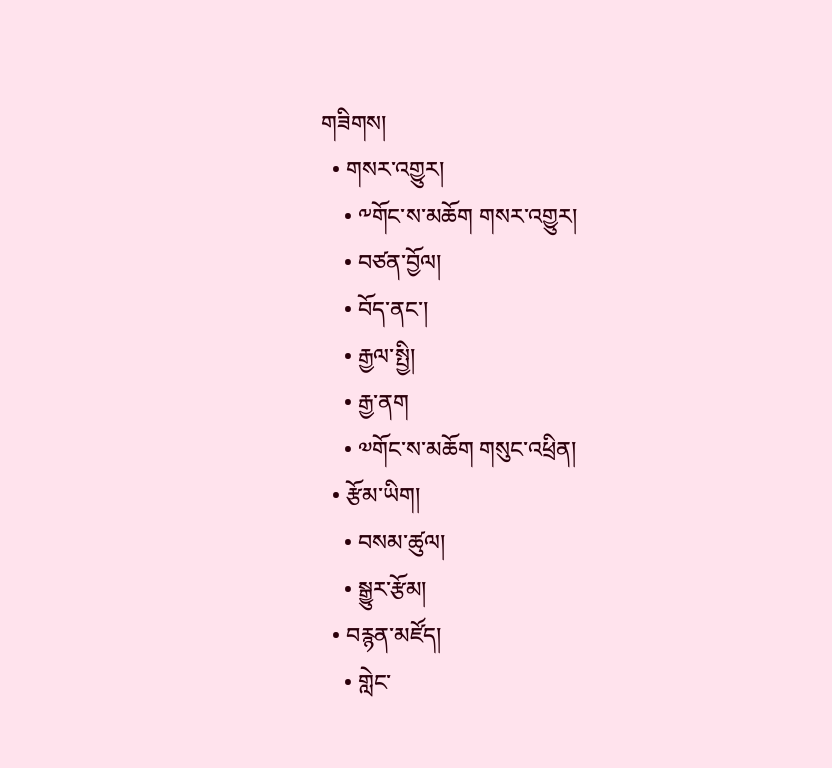གཟིགས།
  • གསར་འགྱུར།
    • ༸གོང་ས་མཆོག གསར་འགྱུར།
    • བཙན་བྱོལ།
    • བོད་ནང་།
    • རྒྱལ་སྤྱི།
    • རྒྱ་ནག
    • ༧གོང་ས་མཆོག གསུང་འཕྲིན།
  • རྩོམ་ཡིག།
    • བསམ་ཚུལ།
    • སྒྱུར་རྩོམ།
  • བརྙན་མཛོད།
    • གླེང་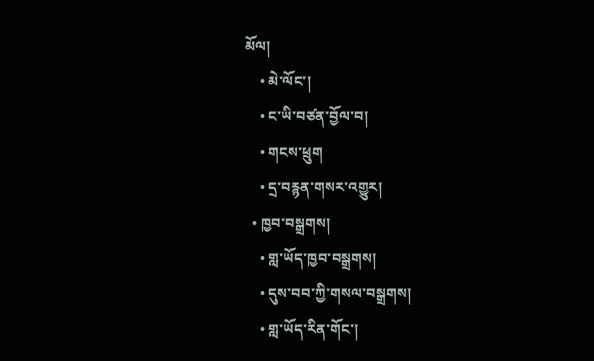མོལ།
    • མེ་ལོང་།
    • ང་ཡི་བཙན་བྱོལ་བ།
    • གངས་ཕྲུག
    • དྲ་བརྙན་གསར་འགྱུར།
  • ཁྱབ་བསྒྲགས།
    • གླ་ཡོད་ཁྱབ་བསྒྲགས།
    • དུས་བབ་ཀྱི་གསལ་བསྒྲགས།
    • གླ་ཡོད་རིན་གོང་།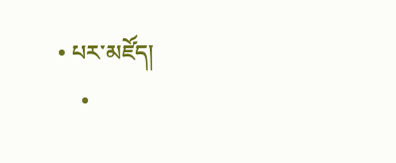• པར་མཛོད།
    •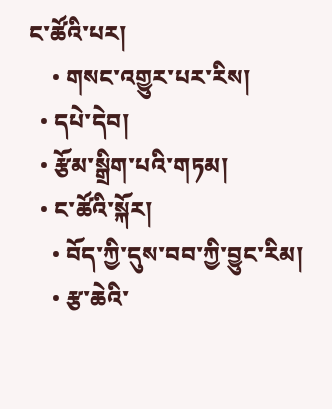ང་ཚོའི་པར།
    • གསང་འགྱུར་པར་རིས།
  • དཔེ་དེབ།
  • རྩོམ་སྒྲིག་པའི་གཏམ།
  • ང་ཚོའི་སྐོར།
    • བོད་ཀྱི་དུས་བབ་ཀྱི་བྱུང་རིམ།
    • རྩ་ཆེའི་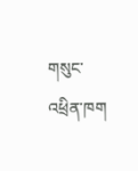གསུང་འཕྲིན་ཁག